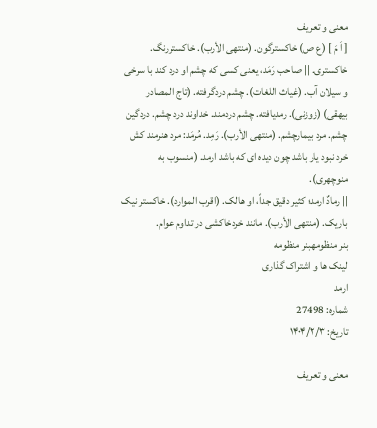معنی و تعریف
[ اَ مَ ] (ع ص) خاکسترگون. (منتهی الأرب). خاکستررنگ. خاکستری. || صاحب رَمَد، یعنی کسی که چشم او درد کند با سرخی و سیلان آب. (غیاث اللغات). چشم دردگرفته. (تاج المصادر بیهقی) (زوزنی). رمدیافته. چشم دردمند. خداوند درد چشم. دردگین چشم. مرد بیمارچشم. (منتهی الأرب). رَمِد. مُرمَد: مرد هنرمند کش خرد نبود یار باشد چون دیده ای که باشد ارمد. (منسوب به منوچهری).
|| رمادٌ ارمد؛ کثیر دقیق جداً، او هالک. (اقرب الموارد). خاکستر نیک باریک. (منتهی الأرب). مانند خردخاکشی در تداوم عوام.
بنر منظومهبنر منظومه
لینک ها و اشتراک گذاری
ارمد
شماره: 27498
تاریخ: ۱۴۰۴/۲/۳

معنی و تعریف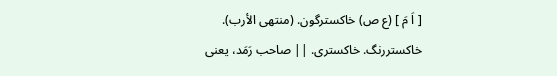[ اَ مَ ] (ع ص) خاکسترگون. (منتهی الأرب). خاکستررنگ. خاکستری. || صاحب رَمَد، یعنی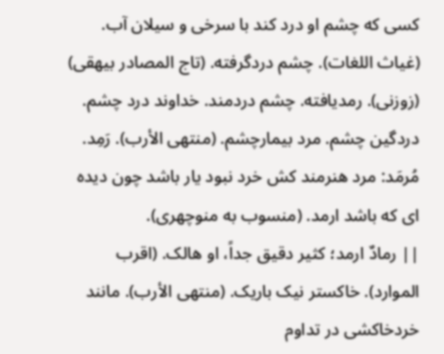کسی که چشم او درد کند با سرخی و سیلان آب. (غیاث اللغات). چشم دردگرفته. (تاج المصادر بیهقی) (زوزنی). رمدیافته. چشم دردمند. خداوند درد چشم. دردگین چشم. مرد بیمارچشم. (منتهی الأرب). رَمِد. مُرمَد: مرد هنرمند کش خرد نبود یار باشد چون دیده ای که باشد ارمد. (منسوب به منوچهری).
|| رمادٌ ارمد؛ کثیر دقیق جداً، او هالک. (اقرب الموارد). خاکستر نیک باریک. (منتهی الأرب). مانند خردخاکشی در تداوم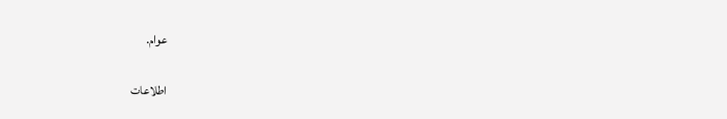عوام.

اطلاعات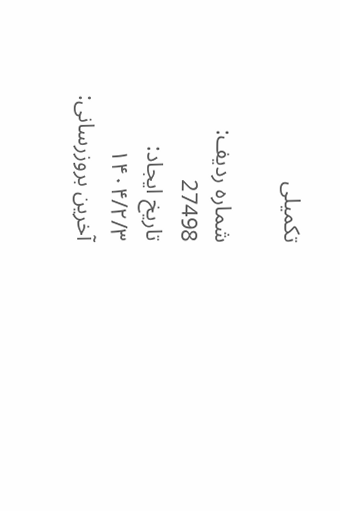تکمیلی

شماره ردیف:
27498
تاریخ ایجاد:
۱۴۰۴/۲/۳
آخرین بروزرسانی: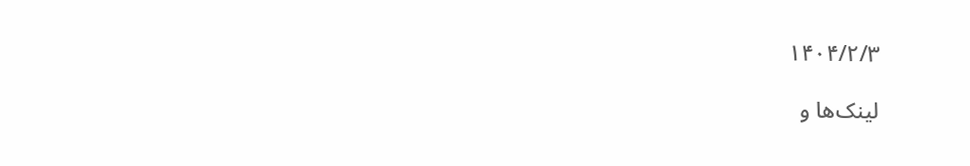۱۴۰۴/۲/۳

لینک‌ها و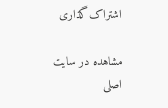اشتراک‌گذاری

مشاهده در سایت اصلی